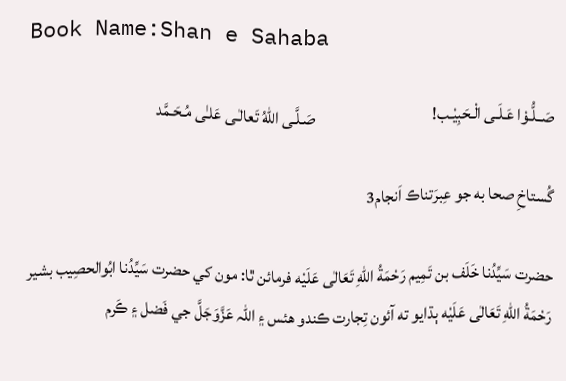Book Name:Shan e Sahaba

صَــلُّـوْا عَـلَـی الْـحَبِيْـب!                                   صَـلَّـی اللهُ تَعالٰـی عَلـٰی مُـحَـمَّد

گُستاخِ صحا به جو عِبرَتناڪ اَنجام3

حضرت سَيِّدُنا خَلَف بن تَمِيم رَحْمَةُ اللهِ تَعَالٰی عَلَيْه فرمائن ٿا: مون کي حضرت سَيِّدُنا ابُوالحصِيب بشير رَحْمَةُ اللهِ تَعَالٰی عَلَيْه ٻڌايو ته آئون تِجارت ڪندو هئس ۽ اللہ عَزَّوَجَلَّ جي فَضل ۽ ڪَرم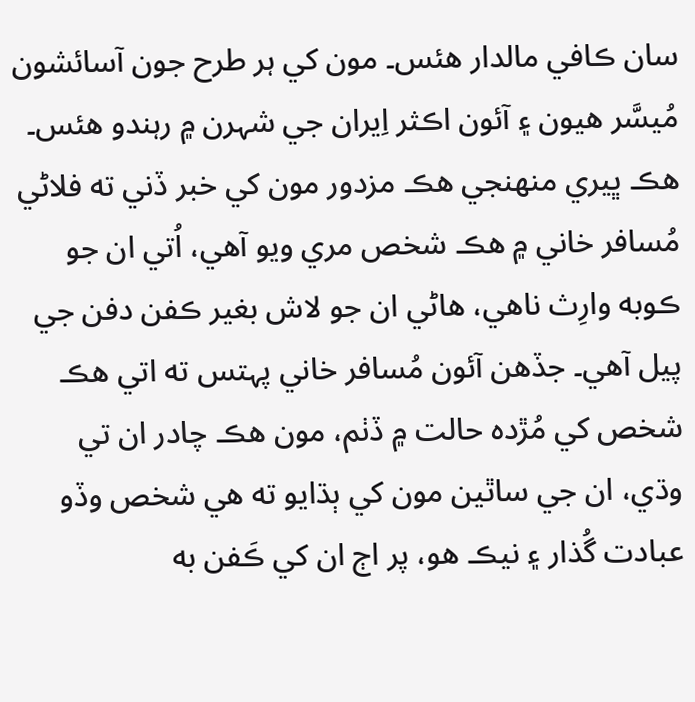سان ڪافي مالدار هئس۔ مون کي ہر طرح جون آسائشون مُيسَّر هيون ۽ آئون اڪثر اِيران جي شہرن ۾ رہندو هئس۔ هڪ ڀيري منهنجي هڪ مزدور مون کي خبر ڏني ته فلاڻي مُسافر خاني ۾ هڪ شخص مري ويو آهي، اُتي ان جو ڪوبه وارِث ناهي، هاڻي ان جو لاش بغير ڪفن دفن جي پيل آهي۔ جڏهن آئون مُسافر خاني پہتس ته اتي هڪ شخص کي مُڙده حالت ۾ ڏٺم، مون هڪ چادر ان تي وڌي، ان جي ساٿين مون کي ٻڌايو ته هي شخص وڏو عبادت گُذار ۽ نيڪ هو، پر اڄ ان کي ڪَفن به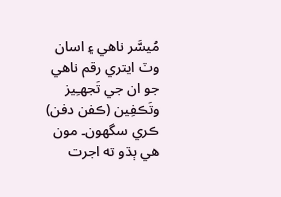مُيسَّر ناهي ۽ اسان وٽ ايتري رقم ناهي جو ان جي تَجھـِيز وتَڪفِين (ڪفن دفن) ڪري سگھون۔ مون هي ٻڌو ته اجرت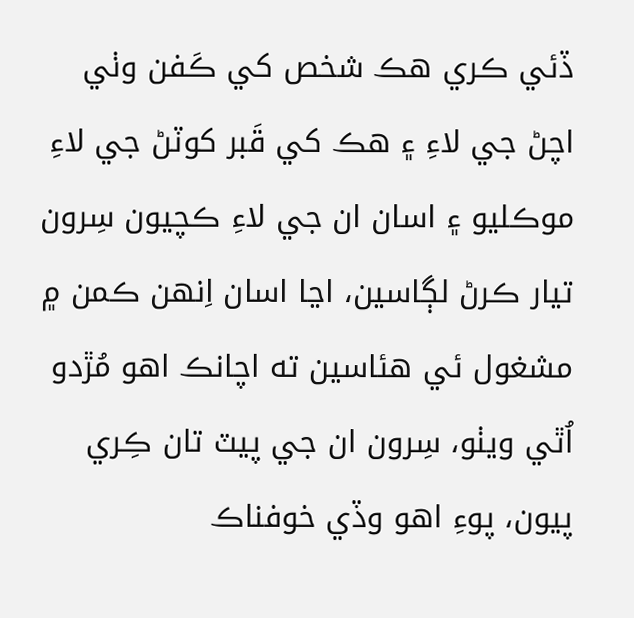ڏئي ڪري هڪ شخص کي ڪَفن وٺي اچڻ جي لاءِ ۽ هڪ کي قَبر کوٽڻ جي لاءِ موڪليو ۽ اسان ان جي لاءِ ڪچيون سِرون تيار ڪرڻ لڳاسين، اڃا اسان اِنهن ڪمن ۾ مشغول ئي هئاسين ته اچانڪ اهو مُڙدو اُٿي ويٺو، سِرون ان جي پيٽ تان ڪِري پيون، پوءِ اهو وڏي خوفناڪ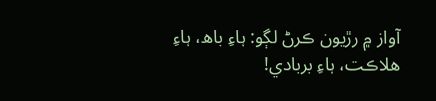آواز ۾ رڙيون ڪرڻ لڳو: ہاءِ باھ، ہاءِ هلاڪت، ہاءِ بربادي!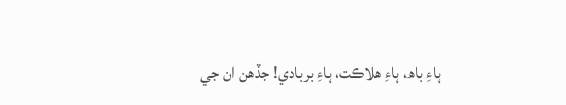ہاءِ باھ، ہاءِ هلاڪت، ہاءِ بربادي! جڏهن ان جي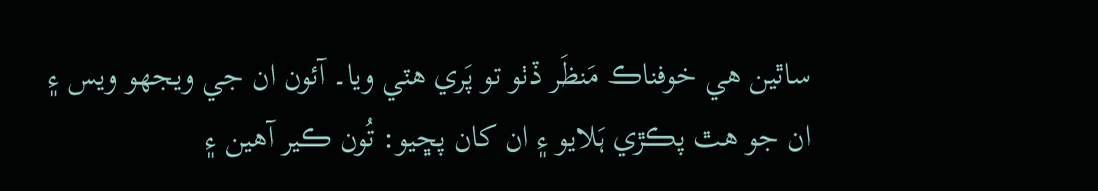ساٿين هي خوفناڪ مَنظَر ڏٺو تو پَري هٽي ويا۔ آئون ان جي ويجھو ويس ۽ ان جو هٿ پڪڙي ہَلايو ۽ ان کان پڇيو: تُون ڪير آهين ۽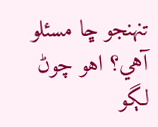تنهنجو ڇا مسئلو آهي؟ اهو چوڻ لڳو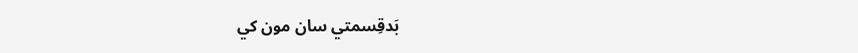بَدقِسمتي سان مون کي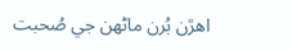اهڙن بُرن ماڻهن جي صُحبت